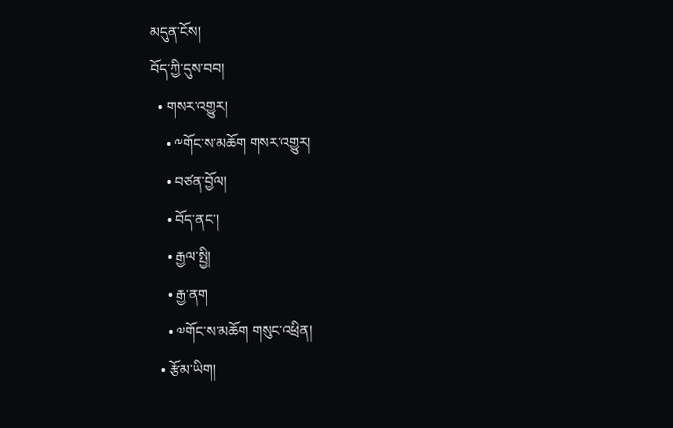མདུན་ངོས།
བོད་ཀྱི་དུས་བབ།
  • གསར་འགྱུར།
    • ༸གོང་ས་མཆོག གསར་འགྱུར།
    • བཙན་བྱོལ།
    • བོད་ནང་།
    • རྒྱལ་སྤྱི།
    • རྒྱ་ནག
    • ༧གོང་ས་མཆོག གསུང་འཕྲིན།
  • རྩོམ་ཡིག།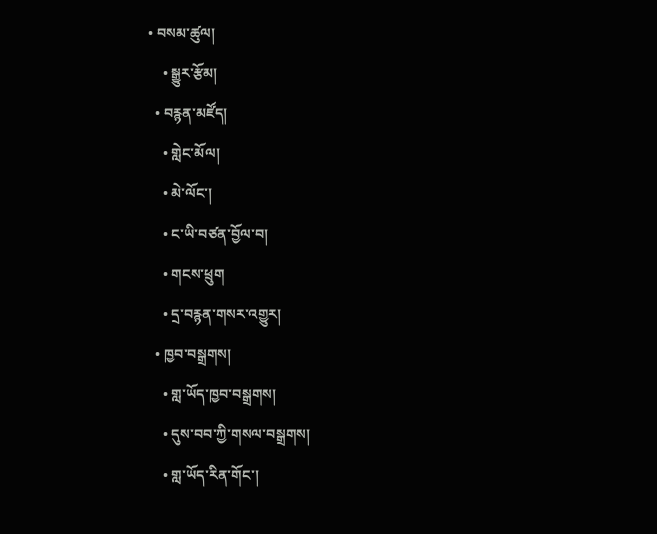• བསམ་ཚུལ།
    • སྒྱུར་རྩོམ།
  • བརྙན་མཛོད།
    • གླེང་མོལ།
    • མེ་ལོང་།
    • ང་ཡི་བཙན་བྱོལ་བ།
    • གངས་ཕྲུག
    • དྲ་བརྙན་གསར་འགྱུར།
  • ཁྱབ་བསྒྲགས།
    • གླ་ཡོད་ཁྱབ་བསྒྲགས།
    • དུས་བབ་ཀྱི་གསལ་བསྒྲགས།
    • གླ་ཡོད་རིན་གོང་།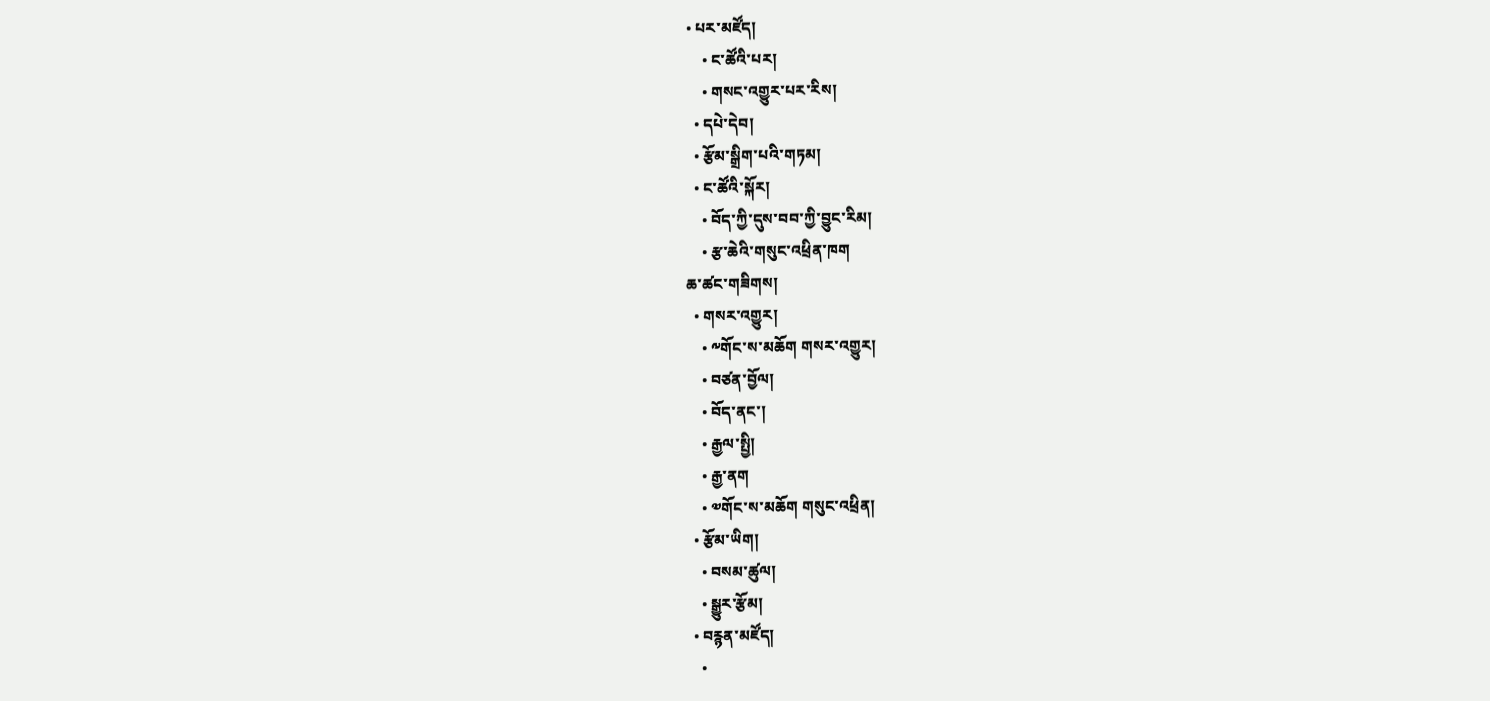• པར་མཛོད།
    • ང་ཚོའི་པར།
    • གསང་འགྱུར་པར་རིས།
  • དཔེ་དེབ།
  • རྩོམ་སྒྲིག་པའི་གཏམ།
  • ང་ཚོའི་སྐོར།
    • བོད་ཀྱི་དུས་བབ་ཀྱི་བྱུང་རིམ།
    • རྩ་ཆེའི་གསུང་འཕྲིན་ཁག
ཆ་ཚང་གཟིགས།
  • གསར་འགྱུར།
    • ༸གོང་ས་མཆོག གསར་འགྱུར།
    • བཙན་བྱོལ།
    • བོད་ནང་།
    • རྒྱལ་སྤྱི།
    • རྒྱ་ནག
    • ༧གོང་ས་མཆོག གསུང་འཕྲིན།
  • རྩོམ་ཡིག།
    • བསམ་ཚུལ།
    • སྒྱུར་རྩོམ།
  • བརྙན་མཛོད།
    •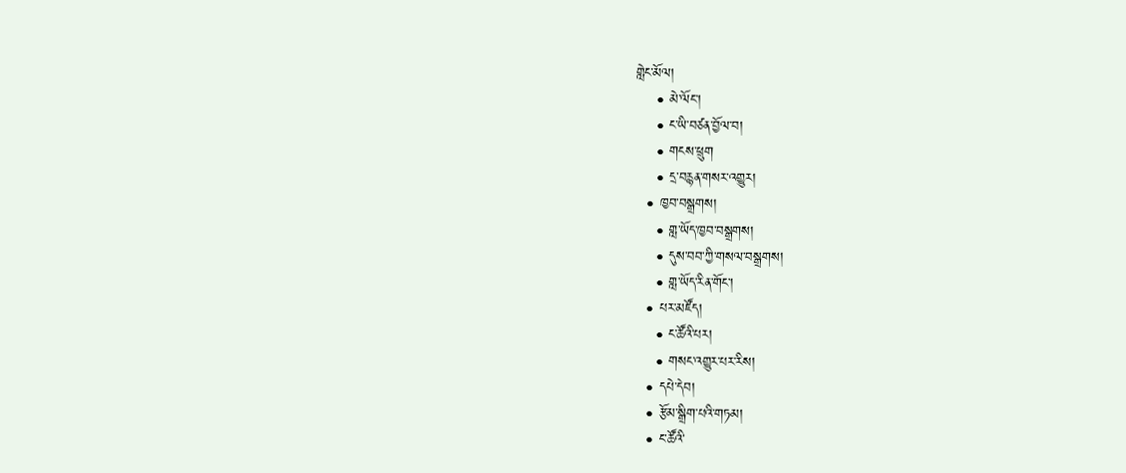གླེང་མོལ།
    • མེ་ལོང་།
    • ང་ཡི་བཙན་བྱོལ་བ།
    • གངས་ཕྲུག
    • དྲ་བརྙན་གསར་འགྱུར།
  • ཁྱབ་བསྒྲགས།
    • གླ་ཡོད་ཁྱབ་བསྒྲགས།
    • དུས་བབ་ཀྱི་གསལ་བསྒྲགས།
    • གླ་ཡོད་རིན་གོང་།
  • པར་མཛོད།
    • ང་ཚོའི་པར།
    • གསང་འགྱུར་པར་རིས།
  • དཔེ་དེབ།
  • རྩོམ་སྒྲིག་པའི་གཏམ།
  • ང་ཚོའི་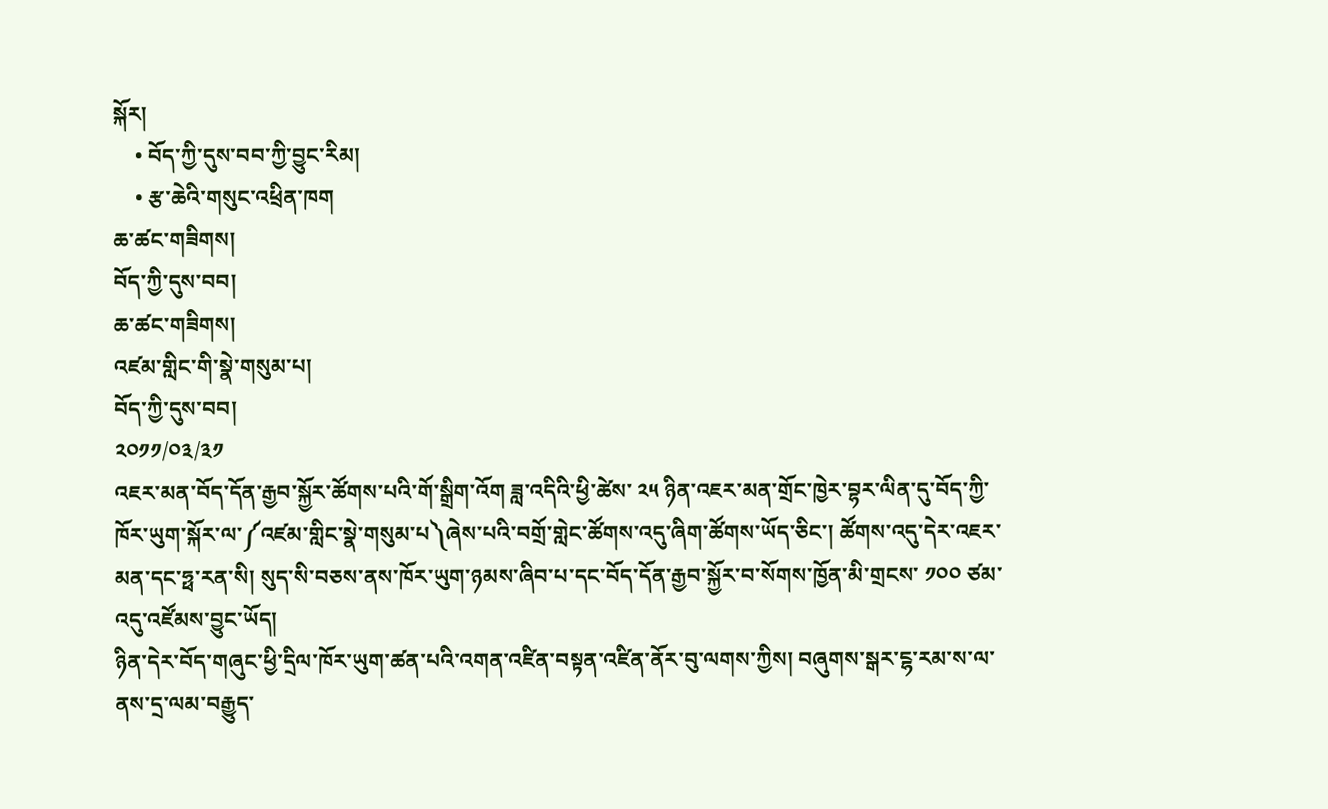སྐོར།
    • བོད་ཀྱི་དུས་བབ་ཀྱི་བྱུང་རིམ།
    • རྩ་ཆེའི་གསུང་འཕྲིན་ཁག
ཆ་ཚང་གཟིགས།
བོད་ཀྱི་དུས་བབ།
ཆ་ཚང་གཟིགས།
འཛམ་གླིང་གི་སྣེ་གསུམ་པ།
བོད་ཀྱི་དུས་བབ།
༢༠༡༡/༠༣/༣༡
འཇར་མན་བོད་དོན་རྒྱབ་སྐྱོར་ཚོགས་པའི་གོ་སྒྲིག་འོག ཟླ་འདིའི་ཕྱི་ཚེས་ ༢༥ ཉིན་འཇར་མན་གྲོང་ཁྱེར་བྷར་ལིན་དུ་བོད་ཀྱི་ཁོར་ཡུག་སྐོར་ལ་༼འཛམ་གླིང་སྣེ་གསུམ་པ༽ཞེས་པའི་བགྲོ་གླེང་ཚོགས་འདུ་ཞིག་ཚོགས་ཡོད་ཅིང་། ཚོགས་འདུ་དེར་འཇར་མན་དང་ཧྥ་རན་སི། སུད་སི་བཅས་ནས་ཁོར་ཡུག་ཉམས་ཞིབ་པ་དང་བོད་དོན་རྒྱབ་སྐྱོར་བ་སོགས་ཁྱོན་མི་གྲངས་ ༡༠༠ ཙམ་འདུ་འཛོམས་བྱུང་ཡོད།
ཉིན་དེར་བོད་གཞུང་ཕྱི་དྲིལ་ཁོར་ཡུག་ཚན་པའི་འགན་འཛིན་བསྟན་འཛིན་ནོར་བུ་ལགས་ཀྱིས། བཞུགས་སྒར་ངྷ་རམ་ས་ལ་ནས་དྲ་ལམ་བརྒྱུད་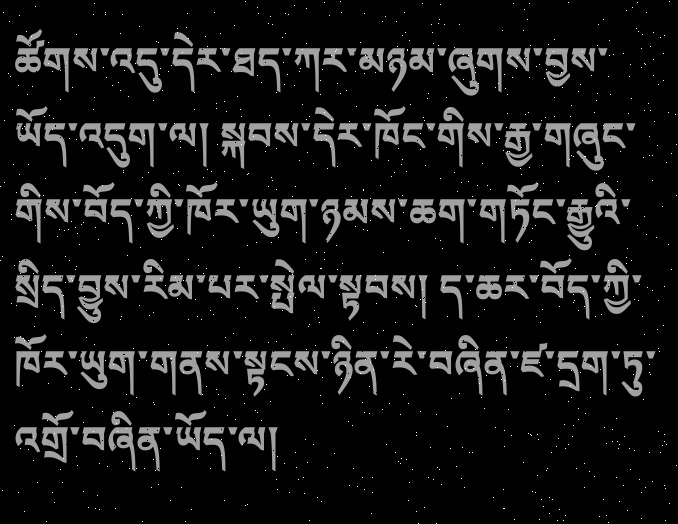ཚོགས་འདུ་དེར་ཐད་ཀར་མཉམ་ཞུགས་བྱས་ཡོད་འདུག་ལ། སྐབས་དེར་ཁོང་གིས་རྒྱ་གཞུང་གིས་བོད་ཀྱི་ཁོར་ཡུག་ཉམས་ཆག་གཏོང་རྒྱུའི་སྲིད་བྱུས་རིམ་པར་སྤེལ་སྟབས། ད་ཆར་བོད་ཀྱི་ཁོར་ཡུག་གནས་སྟངས་ཉིན་རེ་བཞིན་ཛ་དྲག་ཏུ་འགྲོ་བཞིན་ཡོད་ལ།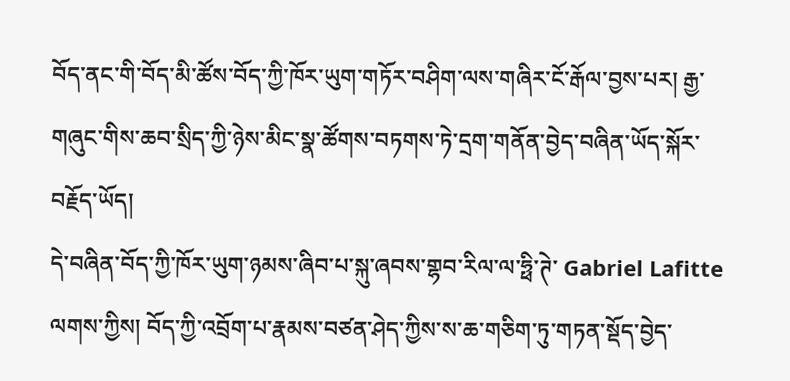བོད་ནང་གི་བོད་མི་ཚོས་བོད་ཀྱི་ཁོར་ཡུག་གཏོར་བཤིག་ལས་གཞིར་ངོ་རྒོལ་བྱས་པར། རྒྱ་གཞུང་གིས་ཆབ་སྲིད་ཀྱི་ཉེས་མིང་སྣ་ཚོགས་བཏགས་ཏེ་དྲག་གནོན་བྱེད་བཞིན་ཡོད་སྐོར་བརྗོད་ཡོད།
དེ་བཞིན་བོད་ཀྱི་ཁོར་ཡུག་ཉམས་ཞིབ་པ་སྐུ་ཞབས་གྷབ་རིལ་ལ་ཧྥི་ཊེ་ Gabriel Lafitte ལགས་ཀྱིས། བོད་ཀྱི་འབྲོག་པ་རྣམས་བཙན་ཤེད་ཀྱིས་ས་ཆ་གཅིག་ཏུ་གཏན་སྡོད་བྱེད་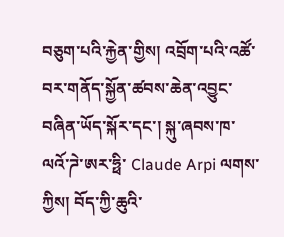བཅུག་པའི་རྐྱེན་གྱིས། འབྲོག་པའི་འཚོ་བར་གནོད་སྐྱོན་ཚབས་ཆེན་འབྱུང་བཞིན་ཡོད་སྐོར་དང་། སྐུ་ཞབས་ཁ་ལའོ་ཌེ་ཨར་ཧྥི་ Claude Arpi ལགས་ཀྱིས། བོད་ཀྱི་ཆུའི་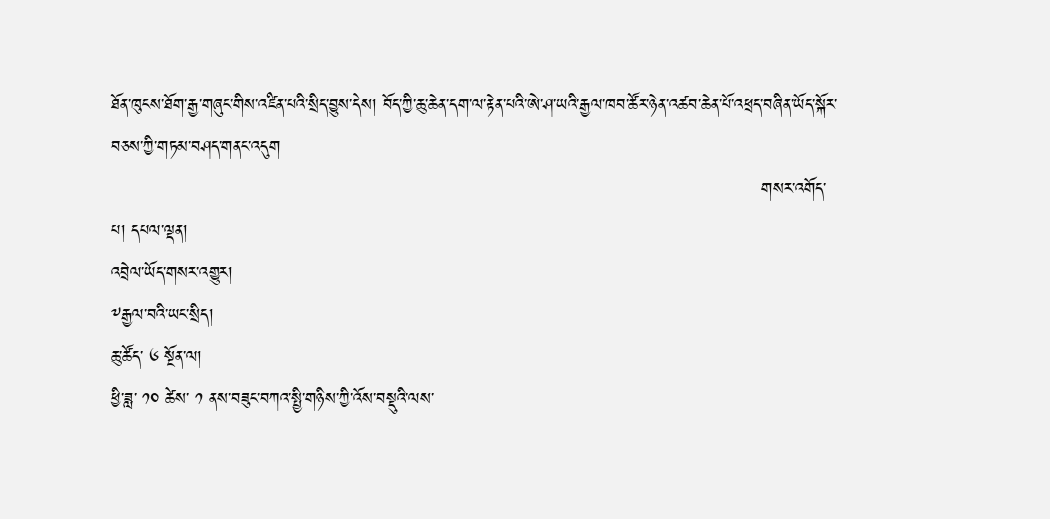ཐོན་ཁུངས་ཐོག་རྒྱ་གཞུང་གིས་འཛིན་པའི་སྲིད་བྱུས་དེས། བོད་ཀྱི་ཆུ་ཆེན་དག་ལ་རྟེན་པའི་ཨེ་ཤ་ཡའི་རྒྱལ་ཁབ་ཚོར་ཉེན་འཚབ་ཆེན་པོ་འཕྲད་བཞིན་ཡོད་སྐོར་བཅས་ཀྱི་གཏམ་བཤད་གནང་འདུག
                                                                                                               གསར་འགོད་པ། དཔལ་ལྡན།
འབྲེལ་ཡོད་གསར་འགྱུར།
༸རྒྱལ་བའི་ཡང་སྲིད།
ཆུ་ཚོད་ ༦ སྔོན་ལ།
ཕྱི་ཟླ་ ༡༠ ཚེས་ ༡ ནས་བཟུང་བཀའ་སྤྱི་གཉིས་ཀྱི་འོས་བསྡུའི་ལས་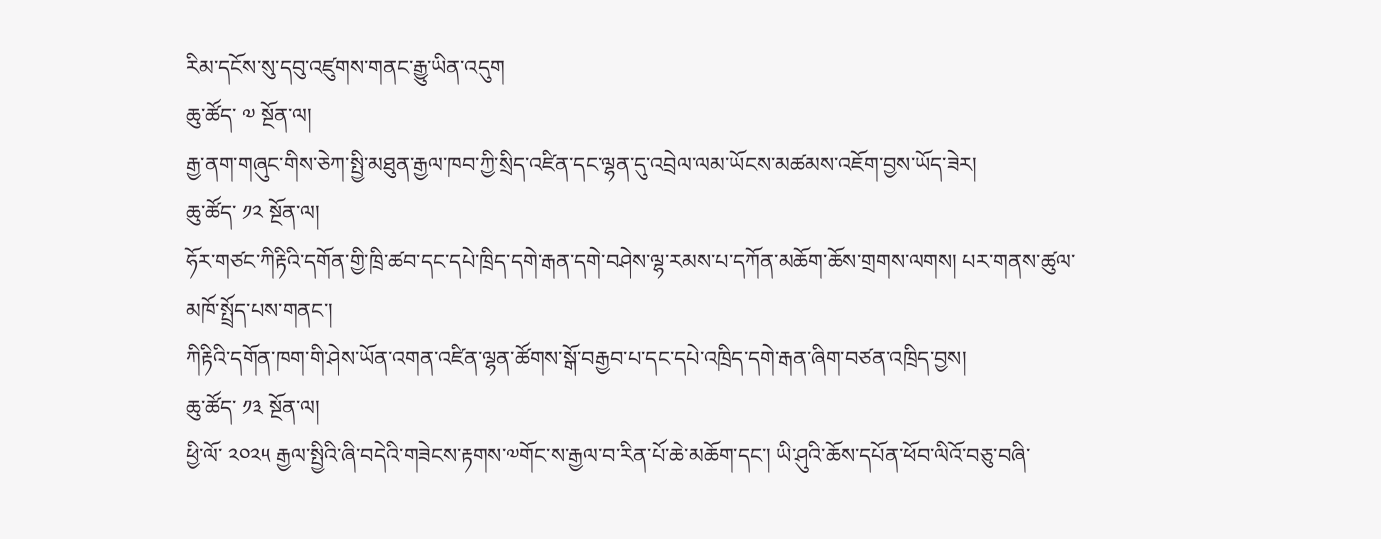རིམ་དངོས་སུ་དབུ་འཛུགས་གནང་རྒྱུ་ཡིན་འདུག
ཆུ་ཚོད་ ༧ སྔོན་ལ།
རྒྱ་ནག་གཞུང་གིས་ཅེཀ་སྤྱི་མཐུན་རྒྱལ་ཁབ་ཀྱི་སྲིད་འཛིན་དང་ལྷན་དུ་འབྲེལ་ལམ་ཡོངས་མཚམས་འཇོག་བྱས་ཡོད་ཟེར།
ཆུ་ཚོད་ ༡༢ སྔོན་ལ།
ཧོར་གཙང་ཀིརྟིའི་དགོན་གྱི་ཁྲི་ཚབ་དང་དཔེ་ཁྲིད་དགེ་རྒན་དགེ་བཤེས་ལྷ་རམས་པ་དཀོན་མཆོག་ཆོས་གྲགས་ལགས། པར་གནས་ཚུལ་མཁོ་སྤྲོད་པས་གནང་།
ཀིརྟིའི་དགོན་ཁག་གི་ཤེས་ཡོན་འགན་འཛིན་ལྷན་ཚོགས་སྒོ་བརྒྱབ་པ་དང་དཔེ་འཁྲིད་དགེ་རྒན་ཞིག་བཙན་འཁྲིད་བྱས།
ཆུ་ཚོད་ ༡༣ སྔོན་ལ།
ཕྱི་ལོ་ ༢༠༢༥ རྒྱལ་སྤྱིའི་ཞི་བདེའི་གཟེངས་རྟགས་༧གོང་ས་རྒྱལ་བ་རིན་པོ་ཆེ་མཆོག་དང་། ཡི་ཤུའི་ཆོས་དཔོན་ཕོབ་ལིའོ་བཅུ་བཞི་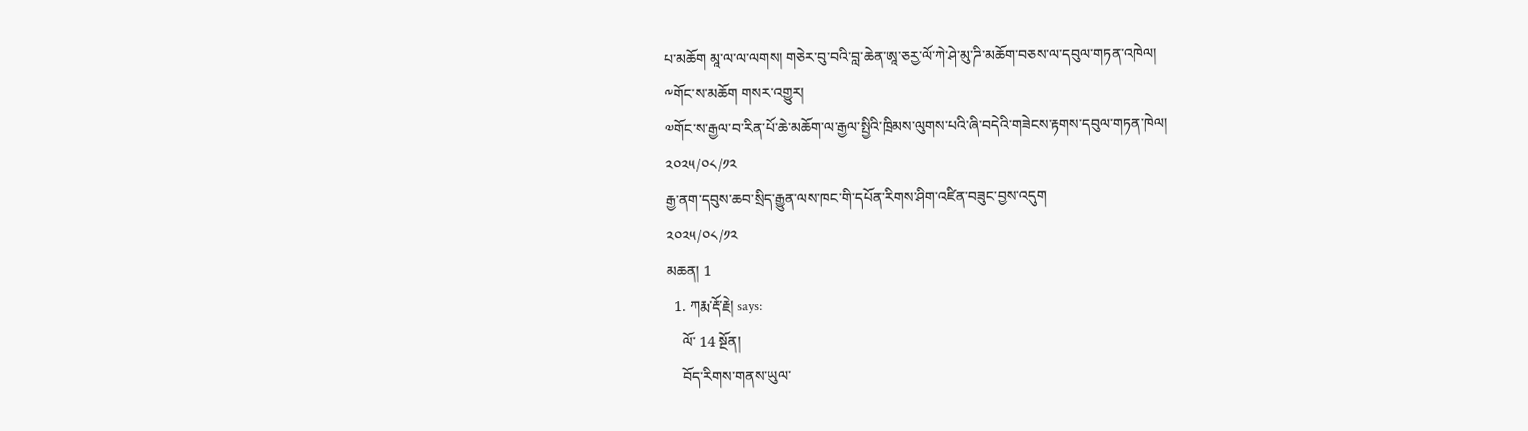པ་མཆོག མཱ་ལ་ལ་ལགས། གཅེར་བུ་བའི་བླ་ཆེན་ཨཱ་ཅརྱ་ལོ་ཀེ་ཤེ་མུ་ཌི་མཆོག་བཅས་ལ་དབུལ་གཏན་འཁེལ།
༸གོང་ས་མཆོག གསར་འགྱུར།
༧གོང་ས་རྒྱལ་བ་རིན་པོ་ཆེ་མཆོག་ལ་རྒྱལ་སྤྱིའི་ཁྲིམས་ལུགས་པའི་ཞི་བདེའི་གཟེངས་རྟགས་དབུལ་གཏན་ཁེལ།
༢༠༢༥/༠༨/༡༢
རྒྱ་ནག་དབུས་ཆབ་སྲིད་རྒྱུན་ལས་ཁང་གི་དཔོན་རིགས་ཤིག་འཛིན་བཟུང་བྱས་འདུག
༢༠༢༥/༠༨/༡༢
མཆན། 1
  1. ཀརྨ་རྡོ་རྗེ། says:
    ལོ་ 14 སྔོན།
    བོད་རིགས་གནས་ཡུལ་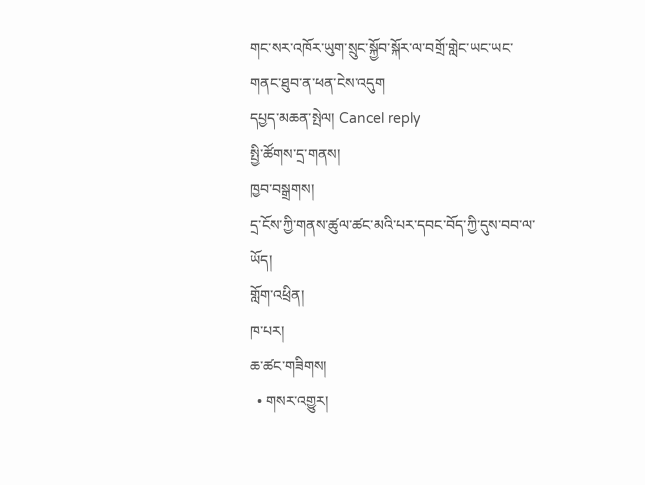གང་སར་འཁོར་ཡུག་སྲུང་སྐྱོབ་སྐོར་ལ་བགྲོ་གླེང་ཡང་ཡང་གནང་ཐུབ་ན་ཕན་ངེས་འདུག
དཔྱད་མཆན་སྤེལ། Cancel reply
སྤྱི་ཚོགས་དྲ་གནས།
ཁྱབ་བསྒྲགས།
དྲ་ངོས་ཀྱི་གནས་ཚུལ་ཚང་མའི་པར་དབང་བོད་ཀྱི་དུས་བབ་ལ་ཡོད།
གློག་འཕྲིན།
ཁ་པར།
ཆ་ཚང་གཟིགས།
  • གསར་འགྱུར།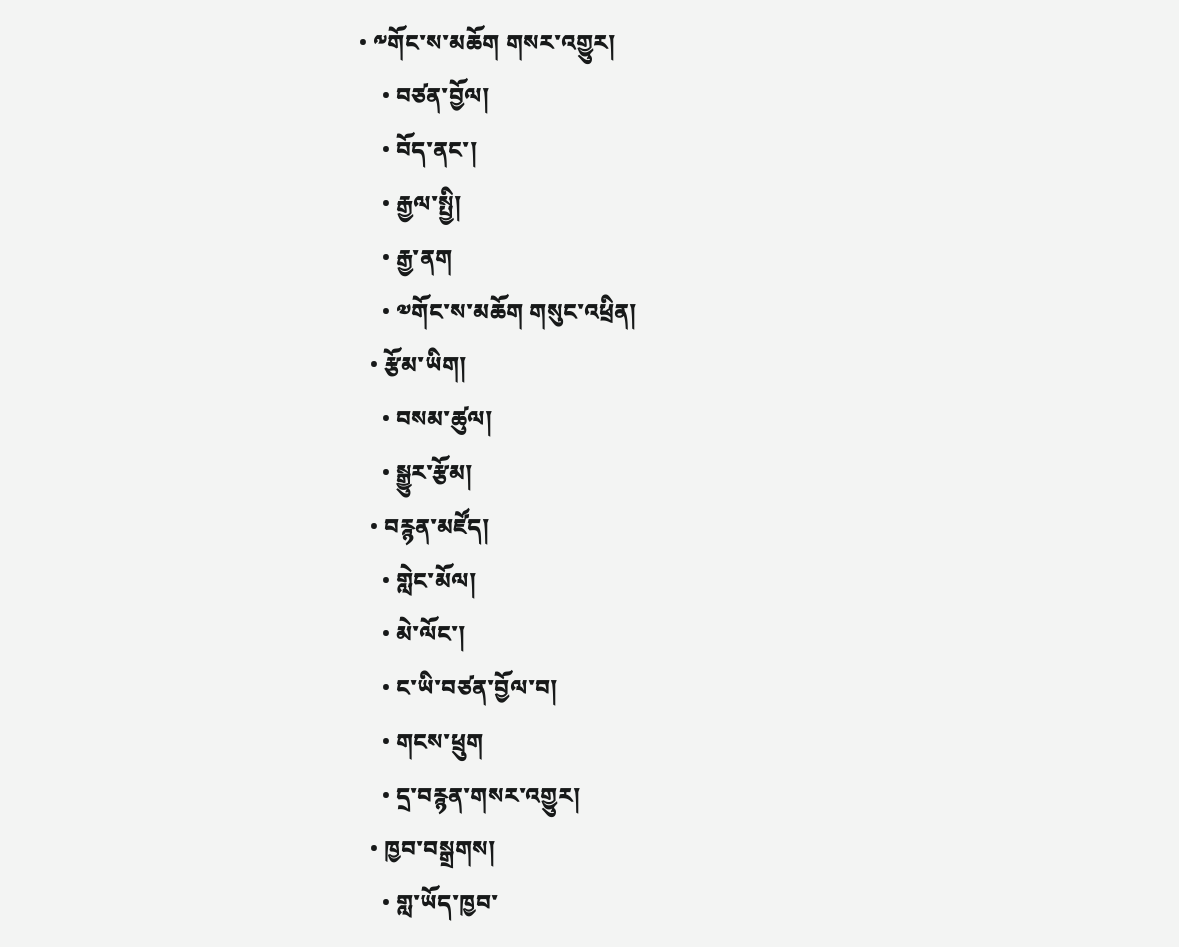• ༸གོང་ས་མཆོག གསར་འགྱུར།
    • བཙན་བྱོལ།
    • བོད་ནང་།
    • རྒྱལ་སྤྱི།
    • རྒྱ་ནག
    • ༧གོང་ས་མཆོག གསུང་འཕྲིན།
  • རྩོམ་ཡིག།
    • བསམ་ཚུལ།
    • སྒྱུར་རྩོམ།
  • བརྙན་མཛོད།
    • གླེང་མོལ།
    • མེ་ལོང་།
    • ང་ཡི་བཙན་བྱོལ་བ།
    • གངས་ཕྲུག
    • དྲ་བརྙན་གསར་འགྱུར།
  • ཁྱབ་བསྒྲགས།
    • གླ་ཡོད་ཁྱབ་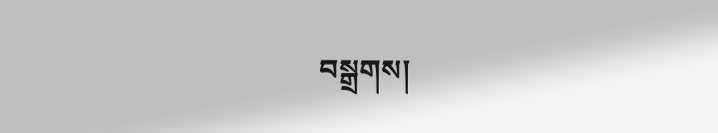བསྒྲགས།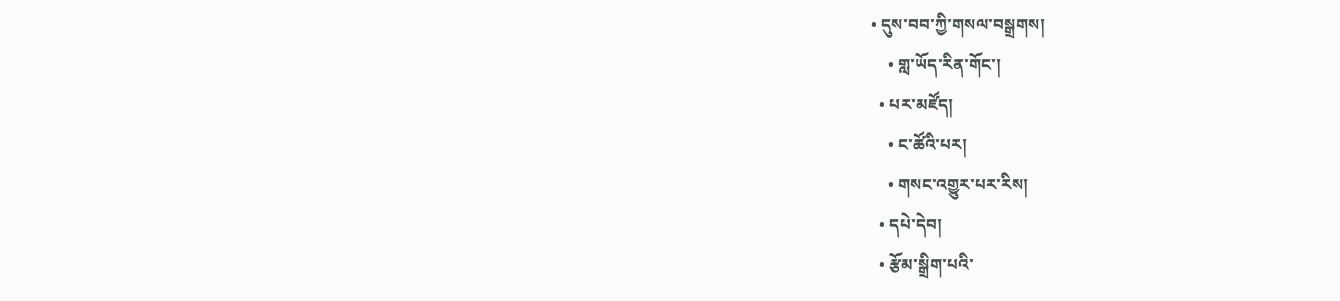• དུས་བབ་ཀྱི་གསལ་བསྒྲགས།
    • གླ་ཡོད་རིན་གོང་།
  • པར་མཛོད།
    • ང་ཚོའི་པར།
    • གསང་འགྱུར་པར་རིས།
  • དཔེ་དེབ།
  • རྩོམ་སྒྲིག་པའི་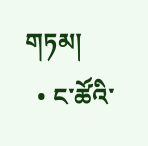གཏམ།
  • ང་ཚོའི་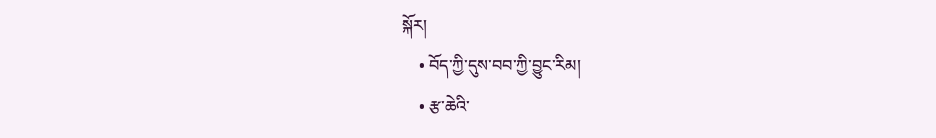སྐོར།
    • བོད་ཀྱི་དུས་བབ་ཀྱི་བྱུང་རིམ།
    • རྩ་ཆེའི་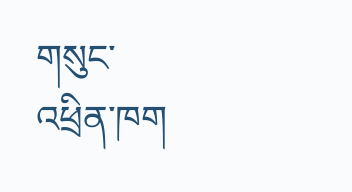གསུང་འཕྲིན་ཁག